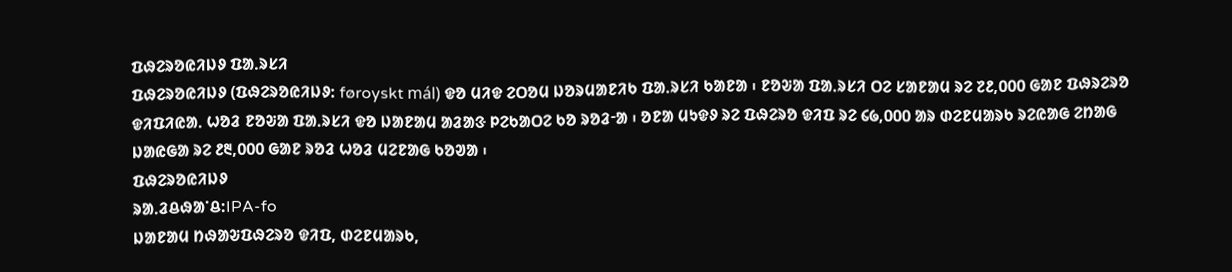ᱯᱷᱮᱨᱚᱭᱤᱡᱽ ᱯᱟᱹᱨᱥᱤ
ᱯᱷᱮᱨᱚᱭᱤᱡᱽ (ᱯᱷᱮᱨᱚᱭᱤᱡᱽ: føroyskt mál) ᱫᱚ ᱢᱤᱫ ᱮᱛᱚᱢ ᱡᱚᱨᱢᱟᱱᱤᱠ ᱯᱟᱹᱨᱥᱤ ᱠᱟᱱᱟ ᱾ ᱱᱚᱶᱟ ᱯᱟᱹᱨᱥᱤ ᱛᱮ ᱥᱟᱱᱟᱢ ᱨᱮ ᱗᱒,᱐᱐᱐ ᱜᱟᱱ ᱯᱷᱨᱮᱨᱚ ᱫᱤᱯᱤᱭᱟᱹ ᱦᱚᱲ ᱱᱚᱶᱟ ᱯᱟᱹᱨᱥᱤ ᱫᱚ ᱡᱟᱱᱟᱢ ᱟᱲᱟᱝ ᱞᱮᱠᱟᱛᱮ ᱠᱚ ᱨᱚᱲᱼᱟ ᱾ ᱚᱱᱟ ᱢᱩᱫᱽ ᱨᱮ ᱯᱷᱮᱨᱚ ᱫᱤᱯ ᱨᱮ ᱔᱙,᱐᱐᱐ ᱟᱨ ᱰᱮᱱᱢᱟᱨᱠ ᱨᱮᱭᱟᱜ ᱮᱴᱟᱜ ᱡᱟᱭᱜᱟ ᱨᱮ ᱒᱓,᱐᱐᱐ ᱜᱟᱱ ᱨᱚᱲ ᱦᱚᱲ ᱢᱮᱱᱟᱜ ᱠᱚᱣᱟ ᱾
ᱯᱷᱮᱨᱚᱭᱤᱡᱽ
ᱨᱟᱹᱲᱪᱷᱟᱸᱪ:IPA-fo
ᱡᱟᱱᱟᱢ ᱴᱷᱟᱶᱯᱷᱮᱨᱚ ᱫᱤᱯ, ᱰᱮᱱᱢᱟᱨᱠ,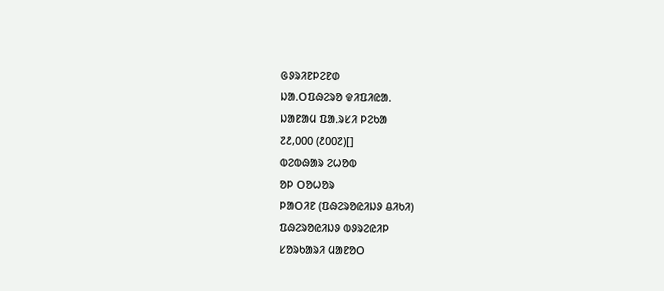ᱜᱽᱨᱤᱱᱞᱮᱱᱰ
ᱡᱟᱹᱛᱯᱷᱮᱨᱚ ᱫᱤᱯᱤᱭᱟᱹ
ᱡᱟᱱᱟᱢ ᱯᱟᱹᱨᱥᱤ ᱞᱮᱠᱟ
᱗᱒,᱐᱐᱐ (᱒᱐᱐᱗)[]
ᱵᱮᱵᱷᱟᱨ ᱮᱦᱚᱵ
ᱚᱞ ᱛᱚᱦᱚᱨ
ᱞᱟᱛᱤᱱ (ᱯᱷᱮᱨᱚᱭᱤᱡᱽ ᱪᱤᱠᱤ)
ᱯᱷᱮᱨᱚᱭᱤᱡᱽ ᱵᱽᱨᱮᱭᱤᱞ
ᱥᱚᱨᱠᱟᱨᱤ ᱢᱟᱱᱚᱛ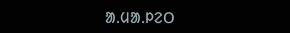ᱟᱹᱢᱟᱹᱞᱮᱛ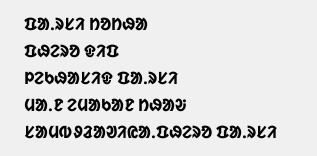ᱯᱟᱹᱨᱥᱤ ᱴᱚᱴᱷᱟ
ᱯᱷᱮᱨᱚ ᱫᱤᱯ
ᱞᱮᱠᱷᱟᱥᱤᱫ ᱯᱟᱹᱨᱥᱤ
ᱢᱟᱹᱱ ᱮᱢᱟᱠᱟᱱ ᱴᱷᱟᱶ
ᱥᱟᱢᱵᱽᱲᱟᱣᱤᱭᱟᱹᱯᱷᱮᱨᱚ ᱯᱟᱹᱨᱥᱤ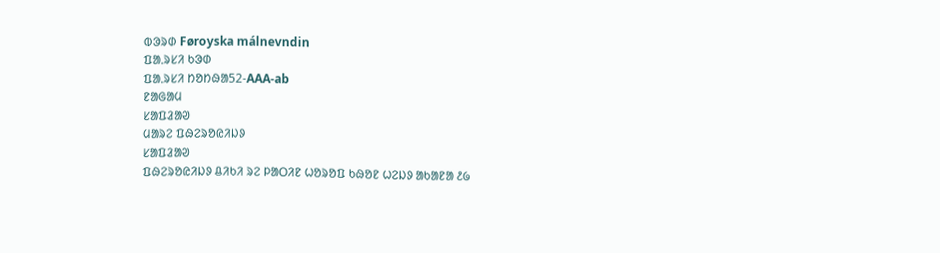ᱵᱳᱨᱰ Føroyska málnevndin
ᱯᱟᱹᱨᱥᱤ ᱠᱳᱰ
ᱯᱟᱹᱨᱥᱤ ᱴᱚᱴᱷᱟ52-AAA-ab
ᱱᱟᱜᱟᱢ
ᱥᱟᱯᱲᱟᱣ
ᱢᱟᱨᱮ ᱯᱷᱮᱨᱚᱭᱤᱡᱽ
ᱥᱟᱯᱲᱟᱣ
ᱯᱷᱮᱨᱚᱭᱤᱡᱽ ᱪᱤᱠᱤ ᱨᱮ ᱞᱟᱛᱤᱱ ᱦᱚᱨᱚᱯ ᱠᱷᱚᱱ ᱦᱮᱡᱽ ᱟᱠᱟᱱᱟ ᱒᱙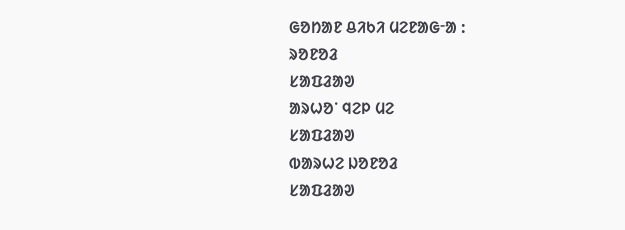ᱜᱚᱴᱟᱱ ᱪᱤᱠᱤ ᱢᱮᱱᱟᱜᱼᱟ :
ᱨᱚᱱᱚᱲ
ᱥᱟᱯᱲᱟᱣ
ᱟᱨᱦᱚᱸ ᱧᱮᱞ ᱢᱮ
ᱥᱟᱯᱲᱟᱣ
ᱵᱟᱨᱦᱮ ᱡᱚᱱᱚᱲ
ᱥᱟᱯᱲᱟᱣ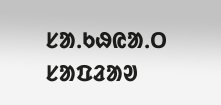ᱥᱟᱹᱠᱷᱭᱟᱹᱛ
ᱥᱟᱯᱲᱟᱣ